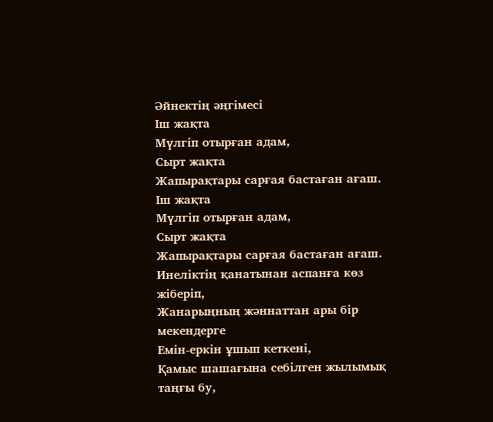Әйнектің әңгімесі
Іш жақта
Мүлгіп отырған адам,
Сырт жақта
Жапырақтары сарғая бастаған ағаш.
Іш жақта
Мүлгіп отырған адам,
Сырт жақта
Жапырақтары сарғая бастаған ағаш.
Инеліктің қанатынан аспанға көз жіберіп,
Жанарыңның жәннаттан ары бір мекендерге
Емін-еркін ұшып кеткені,
Қамыс шашағына себілген жылымық таңғы бу,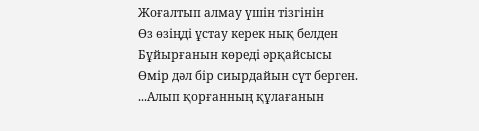Жоғалтып алмау үшін тізгінін
Өз өзіңді ұстау керек нық белден
Бұйырғанын көреді әрқайсысы
Өмір дәл бір сиырдайын сүт берген.
...Алып қорғанның құлағанын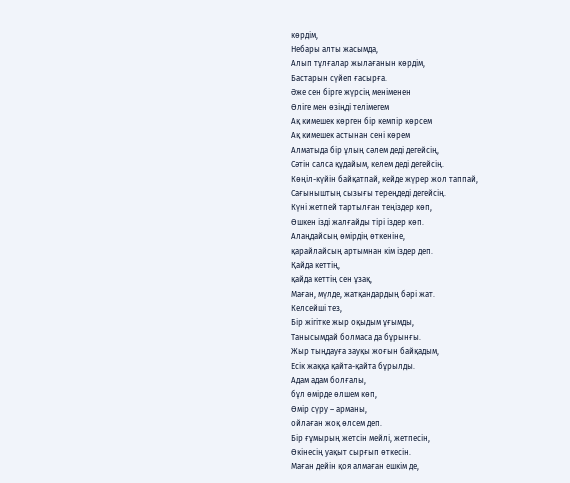көрдім,
Небары алты жасымда,
Алып тұлғалар жылағанын көрдім,
Бастарын сүйеп ғасырға.
Әже сен бірге жүрсің меніменен
Өліге мен өзіңді телімегем
Ақ кимешек көрген бір кемпір көрсем
Ақ кимешек астынан сені көрем
Алматыда бір ұлың сәлем деді дегейсің,
Сәтін салса құдайым, келем деді дегейсің.
Көңіл-күйін байқатпай, кейде жүрер жол таппай,
Сағыныштың сызығы тереңдеді дегейсің.
Күні жетпей тартылған теңіздер көп,
Өшкен ізді жалғайды тірі іздер көп.
Алаңдайсың өмірдің өткеніне,
қарайлайсың артымнан кім іздер деп.
Қайда кеттің,
қайда кеттің сен ұзақ,
Маған, мүлде, жатқандардың бәрі жат.
Келсейші тез,
Бір жігітке жыр оқыдым ұғымды,
Танысымдай болмаса да бұрынғы.
Жыр тыңдауға зауқы жоғын байқадым,
Есік жаққа қайта-қайта бұрылды.
Адам адам болғалы,
бұл өмірде өлшем көп,
Өмір сүру – арманы,
ойлаған жоқ өлсем деп.
Бір ғұмырың жетсін мейлі, жетпесін,
Өкінесің уақыт сырғып өткесін.
Маған дейін қоя алмаған ешкім де,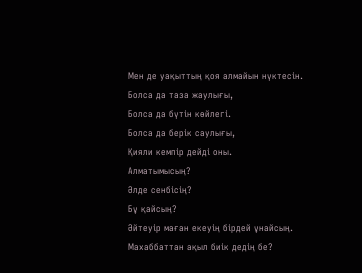Мен де уақыттың қоя алмайын нүктесін.
Болса да таза жаулығы,
Болса да бүтін көйлегі.
Болса да берік саулығы,
Қияли кемпір дейді оны.
Алматымысың?
Әлде сенбісің?
Бұ қайсың?
Әйтеуір маған екеуің бірдей ұнайсың.
Махаббаттан ақыл биік дедің бе?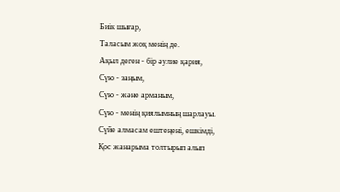Биік шығар,
Таласым жоқ менің де.
Ақыл деген - бір әулие қария,
Сүю - заңым,
Сүю - және арманым,
Сүю - менің қиялымның шарлауы.
Сүйе алмасам ештеңені, ешкімді,
Қос жанарыма толтырып алып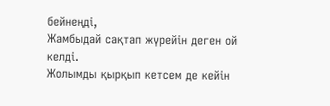бейнеңді,
Жамбыдай сақтап жүрейін деген ой келді.
Жолымды қырқып кетсем де кейін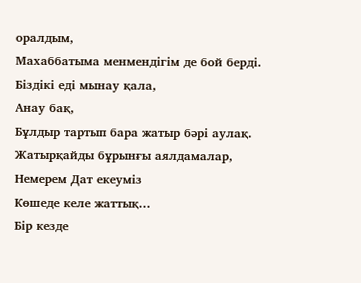оралдым,
Махаббатыма менмендігім де бой берді.
Біздікі еді мынау қала,
Анау бақ,
Бұлдыр тартып бара жатыр бәрі аулақ.
Жатырқайды бұрынғы аялдамалар,
Немерем Дат екеуміз
Көшеде келе жаттық…
Бір кезде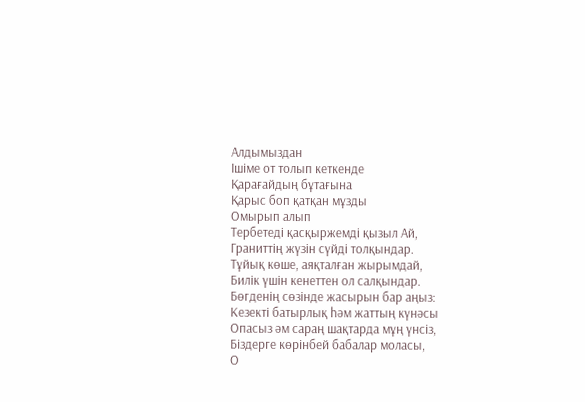Алдымыздан
Ішіме от толып кеткенде
Қарағайдың бұтағына
Қарыс боп қатқан мұзды
Омырып алып
Тербетеді қасқыржемді қызыл Ай,
Граниттің жүзін сүйді толқындар.
Тұйық көше, аяқталған жырымдай,
Билік үшін кенеттен ол салқындар.
Бөгденің сөзінде жасырын бар аңыз:
Кезекті батырлық һәм жаттың күнәсы
Опасыз әм сараң шақтарда мұң үнсіз,
Біздерге көрінбей бабалар моласы,
О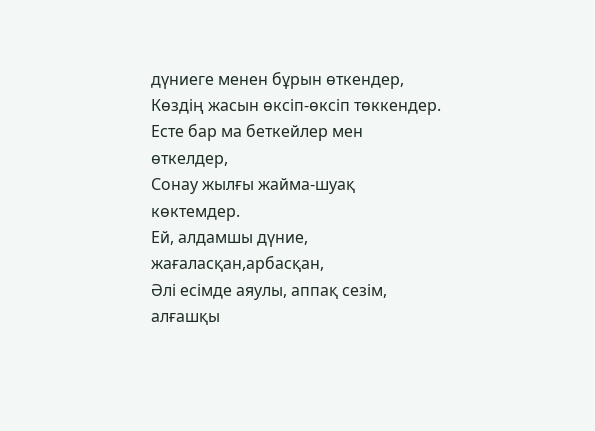дүниеге менен бұрын өткендер,
Көздiң жасын өксiп-өксiп төккендер.
Есте бар ма беткейлер мен өткелдер,
Сонау жылғы жайма-шуақ көктемдер.
Ей, алдамшы дүние, жағаласқан,арбасқан,
Әлi есiмде аяулы, аппақ сезiм, алғашқы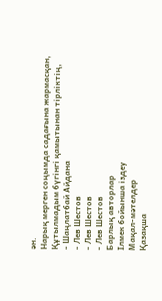ән.
Нарық мерген соңымда садағына жармасқан,
Құтылмадым бүгiнгi қамытынан тiрлiктiң,
- Шаңлатбай Айдана
- Лев Шестов
- Лев Шестов
- Лев Шестов
Барлық авторлар
Ілмек бойынша іздеу
Мақал-мәтелдер
Қазақша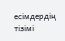есімдердің тізімі